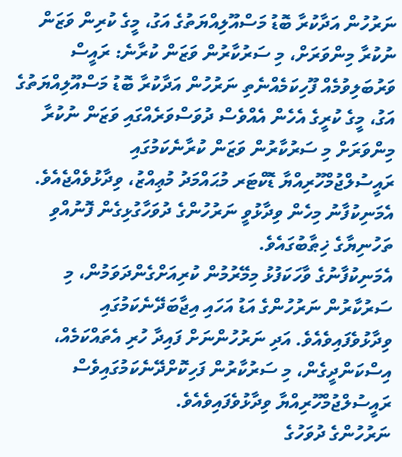ނަރުހުން އަދާކުރާ ބޮޑު މަސްއޫލިއްޔަތުގެ އަގު، މީގެ ކުރިން ވަޒަން ނުކުރާ މިންވަރަށް، މި ސަރުކާރުން ވަޒަން ކުރާނެ: ރައީސް
ވަރުބަލިވުމެއް ފޫހިކަމެއްނެތި ނަރުހުން އަދާކުރާ ބޮޑު މަސްއޫލިއްޔަތުގެ އަގު، މީގެ ކުރީގެ އެހެން އެއްވެސް ދުވަސްވަރެއްގައި ވަޒަން ނުކުރާ މިންވަރަށް މި ސަރުކާރުން ވަޒަން ކުރާނެކަމުގައި ރައީސުލްޖުމްހޫރިއްޔާ ޑޮކްޓަރ މުޙައްމަދު މުޢިއްޒު، ވިދާޅުވެއްޖެއެވެ. އެމަނިކުފާނު މިހެން ވިދާޅުވީ ނަރުހުންގެ ދުވަހާގުޅިގެން ފޮނުއްވި ތަހުނިޔާގެ ޚިޠާބުގައެވެ.
އެމަނިކުފާނުގެ ވާހަކަފުޅު މިމޭރުމުން ކުރިއަށްގެންދަވަމުން، މި ސަރުކާރުން ނަރުހުންގެ އަޑު އަހައި އިޖާބަދޭނެކަމުގައި ވިދާޅުވެފައިވެއެވެ. އަދި ނަރުހުންނަށް ފައިދާ ހުރި އެތައްކަމެއް، އިސްކަންދީގެން، މި ސަރުކާރުން ފަހިކޮށްދޭނެކަމުގައިވެސް ރައީސުލްޖުމްހޫރިއްޔާ ވިދާޅުވެފައިވެއެވެ.
ނަރުހުންގެ ދުވަހުގެ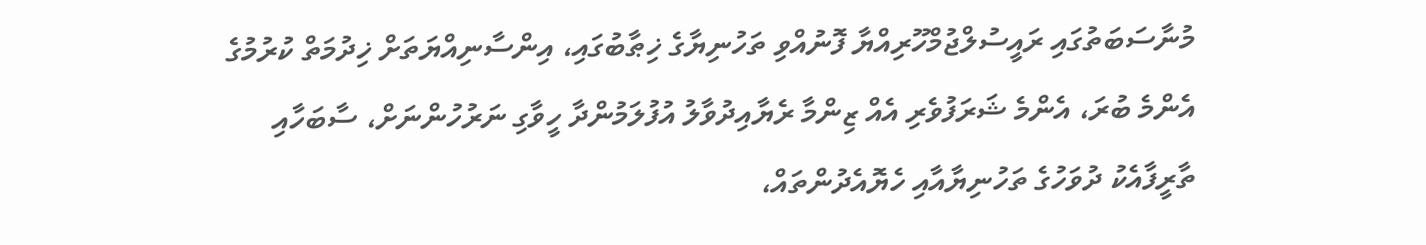މުނާސަބަތުގައި ރައީސުލްޖުމްހޫރިއްޔާ ފޮނުއްވި ތަހުނިޔާގެ ޚިޠާބުގައި، އިންސާނިއްޔަތަށް ޚިދުމަތް ކުރުމުގެ އެންމެ ބުރަ، އެންމެ ޝަރަފުވެރި އެއް ޒިންމާ ރެޔާއިދުވާލު އުފުލަމުންދާ ހީވާގި ނަރުހުންނަށް، ސާބަހާއި ތާރީފާއެކު ދުވަހުގެ ތަހުނިޔާއާއި ހެޔޮއެދުންތައް،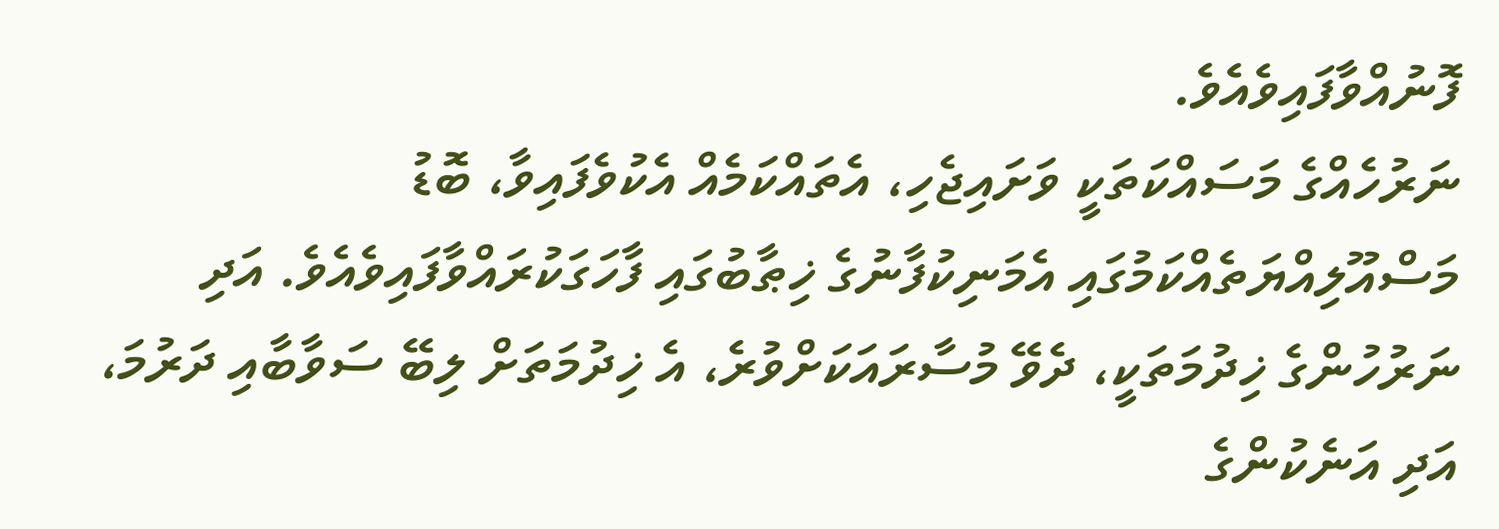ފޮނުއްވާފައިވެއެވެ.
ނަރުހެއްގެ މަސައްކަތަކީ ވަށައިޖެހި، އެތައްކަމެއް އެކުވެފައިވާ، ބޮޑު މަސްއޫލިއްޔަތެއްކަމުގައި އެމަނިކުފާނުގެ ޚިޠާބުގައި ފާހަގަކުރައްވާފައިވެއެވެ. އަދި ނަރުހުންގެ ޚިދުމަތަކީ، ދެވޭ މުސާރައަކަށްވުރެ، އެ ޚިދުމަތަށް ލިބޭ ސަވާބާއި ދަރުމަ، އަދި އަނެކުންގެ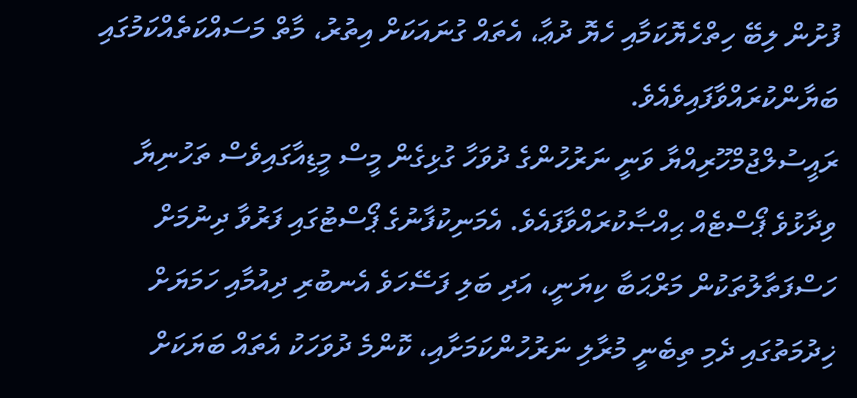ފުށުން ލިބޭ ހިތްހެޔޮކަމާއި ހެޔޮ ދުޢާ، އެތައް ގުނައަކަށް އިތުރު، މާތް މަސައްކަތެއްކަމުގައި ބަޔާންކުރައްވާފައިވެއެވެ.
ރައީސުލްޖުމްހޫރިއްޔާ ވަނީ ނަރުހުންގެ ދުވަހާ ގުޅިގެން މީސް މީޑިއާގައިވެސް ތަހުނިޔާ ވިދާޅުވެ ޕޯސްޓެއް ޙިއްޞާކުރައްވާފައެވެ. އެމަނިކުފާނުގެ ޕޯސްޓުގައި ފަރުވާ ދިނުމަށް ހަސްފަތާލުތަކުން މަރްޙަބާ ކިޔަނީ، އަދި ބަލި ފަސޭހަވެ އެނބުރި ދިއުމާއި ހަމަޔަށް ޚިދުމަތުގައި ދެމި ތިބެނީ މުރާލި ނަރުހުންކަމަށާއި، ކޮންމެ ދުވަހަކު އެތައް ބަޔަކަށް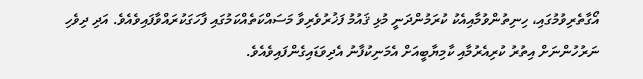އޯގާތެރިވުމުގައި، ހިނިތުންވުމާއިއެކު ކުރަމުންދަނީ މުޅި ޤައުމު ފަޚުރުވެރިވާ މަސައްކަތެއްކަމުގައި ފާހަގަކުރައްވާފައިވެއެވެ. އަދި ދިވެހި ނަރުހުންނަށް އިތުރު ކުރިއެރުމާއި ކާމިޔާބީއަށް އެމަނިކުފާނު އެދިވަޑައިގެންފައިވެއެވެ.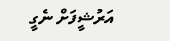އަރުޝީފަށް ނެގީ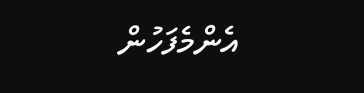އެންމެފަހުން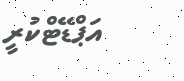އަޕްޑޭޓްކުރީ